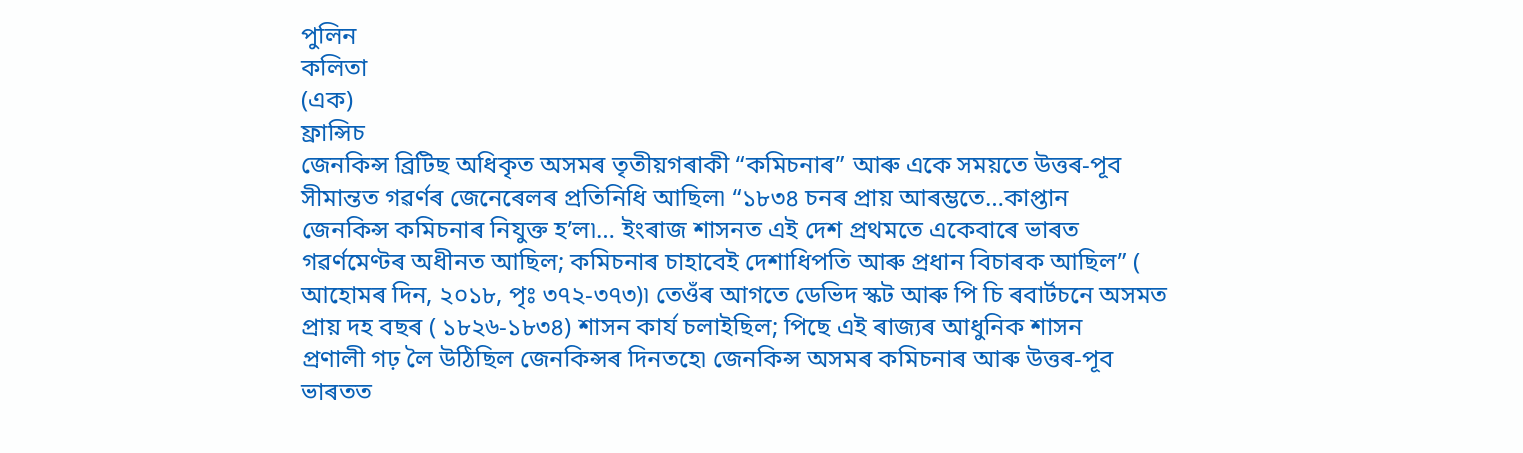পুলিন
কলিতা
(এক)
ফ্ৰান্সিচ
জেনকিন্স ব্ৰিটিছ অধিকৃত অসমৰ তৃতীয়গৰাকী “কমিচনাৰ” আৰু একে সময়তে উত্তৰ-পূব
সীমান্তত গৱৰ্ণৰ জেনেৰেলৰ প্ৰতিনিধি আছিল৷ “১৮৩৪ চনৰ প্ৰায় আৰম্ভতে…কাপ্তান
জেনকিন্স কমিচনাৰ নিযুক্ত হ’ল৷… ইংৰাজ শাসনত এই দেশ প্ৰথমতে একেবাৰে ভাৰত
গৱৰ্ণমেণ্টৰ অধীনত আছিল; কমিচনাৰ চাহাবেই দেশাধিপতি আৰু প্ৰধান বিচাৰক আছিল” (
আহোমৰ দিন, ২০১৮, পৃঃ ৩৭২-৩৭৩)৷ তেওঁৰ আগতে ডেভিদ স্কট আৰু পি চি ৰবাৰ্টচনে অসমত
প্ৰায় দহ বছৰ ( ১৮২৬-১৮৩৪) শাসন কাৰ্য চলাইছিল; পিছে এই ৰাজ্যৰ আধুনিক শাসন
প্ৰণালী গঢ় লৈ উঠিছিল জেনকিন্সৰ দিনতহে৷ জেনকিন্স অসমৰ কমিচনাৰ আৰু উত্তৰ-পূব
ভাৰতত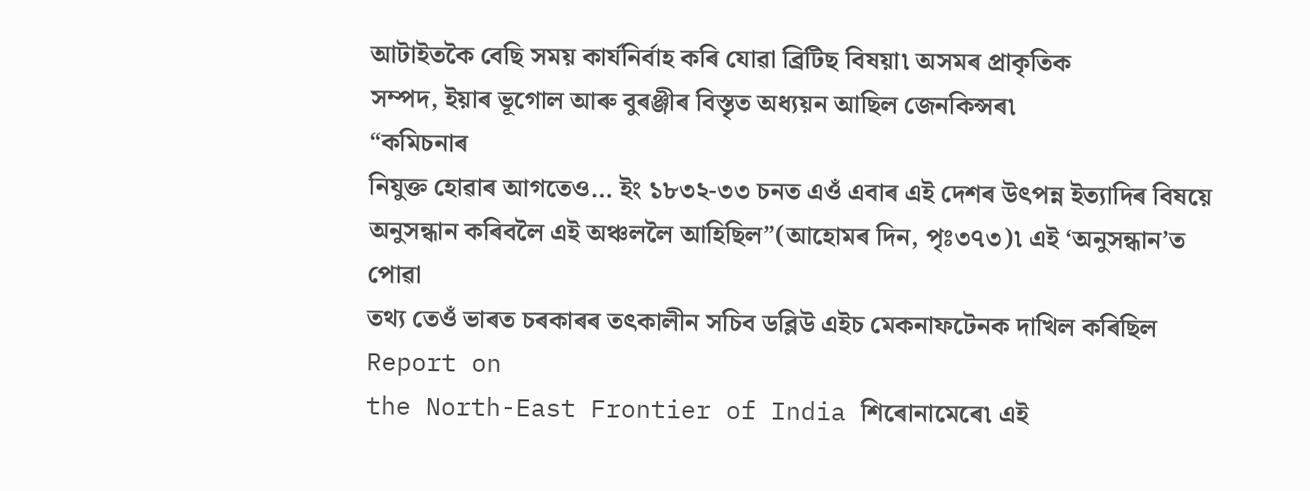আটাইতকৈ বেছি সময় কাৰ্যনিৰ্বাহ কৰি যোৱা ব্ৰিটিছ বিষয়া৷ অসমৰ প্ৰাকৃতিক
সম্পদ, ইয়াৰ ভূগোল আৰু বুৰঞ্জীৰ বিস্তৃত অধ্যয়ন আছিল জেনকিন্সৰ৷
“কমিচনাৰ
নিযুক্ত হোৱাৰ আগতেও… ইং ১৮৩২-৩৩ চনত এওঁ এবাৰ এই দেশৰ উৎপন্ন ইত্যাদিৰ বিষয়ে
অনুসন্ধান কৰিবলৈ এই অঞ্চললৈ আহিছিল”(আহোমৰ দিন, পৃঃ৩৭৩)৷ এই ‘অনুসন্ধান’ত পোৱা
তথ্য তেওঁ ভাৰত চৰকাৰৰ তৎকালীন সচিব ডব্লিউ এইচ মেকনাফটেনক দাখিল কৰিছিল Report on
the North-East Frontier of India শিৰোনামেৰে৷ এই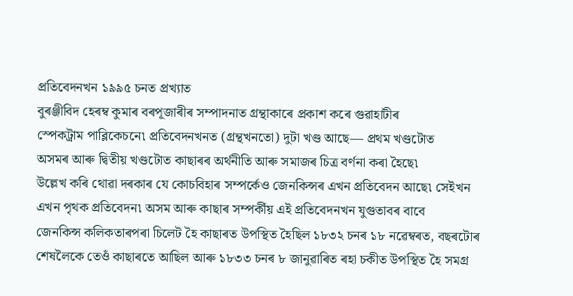প্ৰতিবেদনখন ১৯৯৫ চনত প্ৰখ্যাত
বুৰঞ্জীবিদ হেৰম্ব কুমাৰ বৰপূজাৰীৰ সম্পাদনাত গ্ৰন্থাকাৰে প্ৰকাশ কৰে গুৱাহাটীৰ
স্পেকট্ৰাম পাব্লিকেচনে৷ প্ৰতিবেদনখনত (গ্ৰন্থখনতো) দুটা খণ্ড আছে— প্ৰথম খণ্ডটোত
অসমৰ আৰু দ্বিতীয় খণ্ডটোত কাছাৰৰ অৰ্থনীতি আৰু সমাজৰ চিত্ৰ বৰ্ণনা কৰা হৈছে৷
উল্লেখ কৰি থোৱা দৰকাৰ যে কোচবিহাৰ সম্পৰ্কেও জেনকিন্সৰ এখন প্ৰতিবেদন আছে৷ সেইখন
এখন পৃথক প্ৰতিবেদন৷ অসম আৰু কাছাৰ সম্পৰ্কীয় এই প্ৰতিবেদনখন যুগুতাবৰ বাবে
জেনকিন্স কলিকতাৰপৰা চিলেট হৈ কাছাৰত উপস্থিত হৈছিল ১৮৩২ চনৰ ১৮ নৱেম্বৰত, বছৰটোৰ
শেষলৈকে তেওঁ কাছাৰতে আছিল আৰু ১৮৩৩ চনৰ ৮ জানুৱাৰিত ৰহা চকীত উপস্থিত হৈ সমগ্ৰ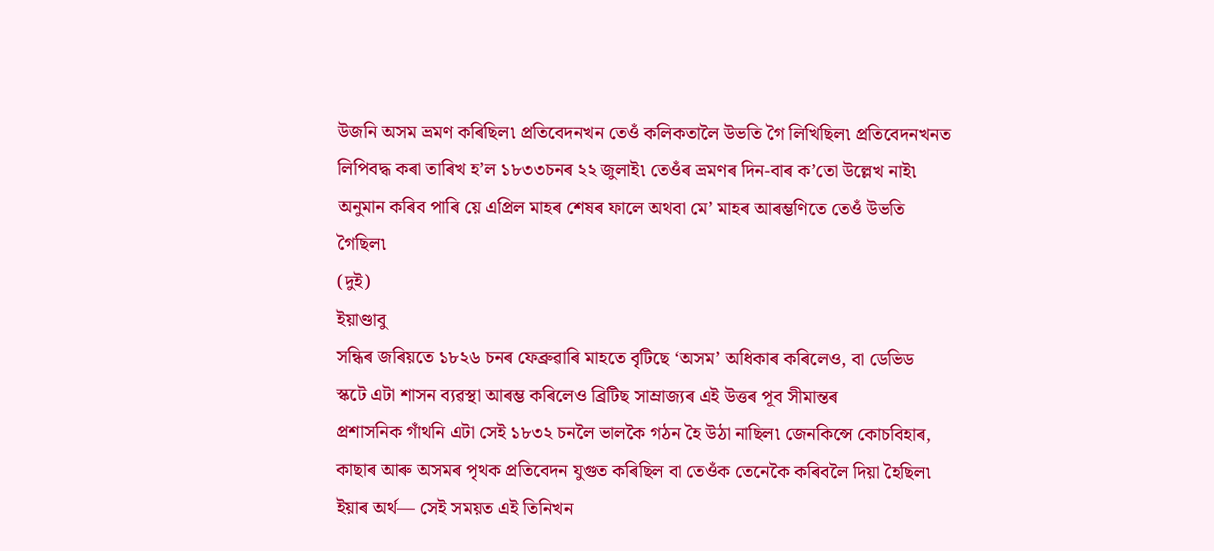উজনি অসম ভ্ৰমণ কৰিছিল৷ প্ৰতিবেদনখন তেওঁ কলিকতালৈ উভতি গৈ লিখিছিল৷ প্ৰতিবেদনখনত
লিপিবদ্ধ কৰা তাৰিখ হ’ল ১৮৩৩চনৰ ২২ জুলাই৷ তেওঁৰ ভ্ৰমণৰ দিন-বাৰ ক’তো উল্লেখ নাই৷
অনুমান কৰিব পাৰি য়ে এপ্ৰিল মাহৰ শেষৰ ফালে অথবা মে’ মাহৰ আৰম্ভণিতে তেওঁ উভতি
গৈছিল৷
(দুই)
ইয়াণ্ডাবু
সন্ধিৰ জৰিয়তে ১৮২৬ চনৰ ফেব্ৰুৱাৰি মাহতে বৃটিছে ‘অসম’ অধিকাৰ কৰিলেও, বা ডেভিড
স্কটে এটা শাসন ব্যৱস্থা আৰম্ভ কৰিলেও ব্ৰিটিছ সাম্ৰাজ্যৰ এই উত্তৰ পূব সীমান্তৰ
প্ৰশাসনিক গাঁথনি এটা সেই ১৮৩২ চনলৈ ভালকৈ গঠন হৈ উঠা নাছিল৷ জেনকিন্সে কোচবিহাৰ,
কাছাৰ আৰু অসমৰ পৃথক প্ৰতিবেদন যুগুত কৰিছিল বা তেওঁক তেনেকৈ কৰিবলৈ দিয়া হৈছিল৷
ইয়াৰ অৰ্থ— সেই সময়ত এই তিনিখন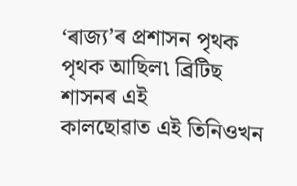‘ৰাজ্য’ৰ প্ৰশাসন পৃথক পৃথক আছিল৷ ব্ৰিটিছ শাসনৰ এই
কালছোৱাত এই তিনিওখন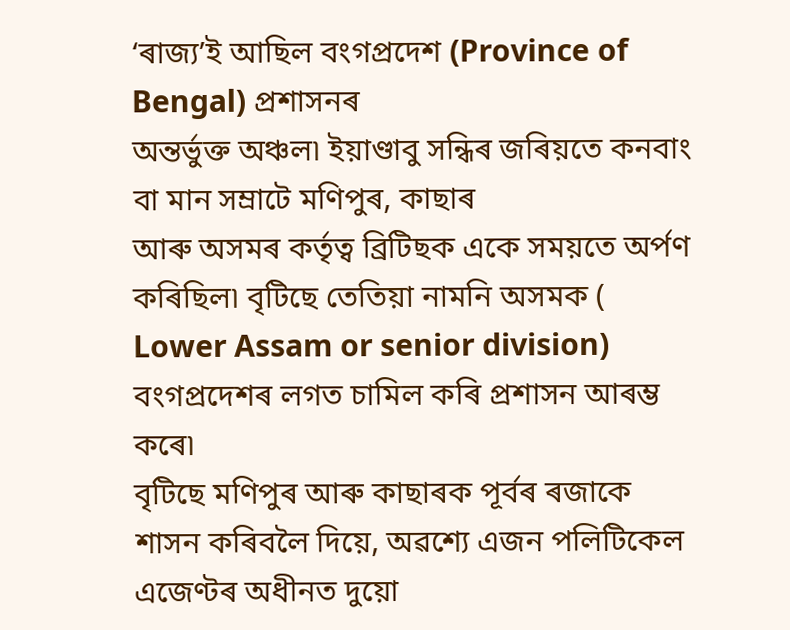‘ৰাজ্য’ই আছিল বংগপ্ৰদেশ (Province of Bengal) প্ৰশাসনৰ
অন্তৰ্ভুক্ত অঞ্চল৷ ইয়াণ্ডাবু সন্ধিৰ জৰিয়তে কনবাং বা মান সম্ৰাটে মণিপুৰ, কাছাৰ
আৰু অসমৰ কৰ্তৃত্ব ব্ৰিটিছক একে সময়তে অৰ্পণ কৰিছিল৷ বৃটিছে তেতিয়া নামনি অসমক (
Lower Assam or senior division) বংগপ্ৰদেশৰ লগত চামিল কৰি প্ৰশাসন আৰম্ভ কৰে৷
বৃটিছে মণিপুৰ আৰু কাছাৰক পূৰ্বৰ ৰজাকে শাসন কৰিবলৈ দিয়ে, অৱশ্যে এজন পলিটিকেল
এজেণ্টৰ অধীনত দুয়ো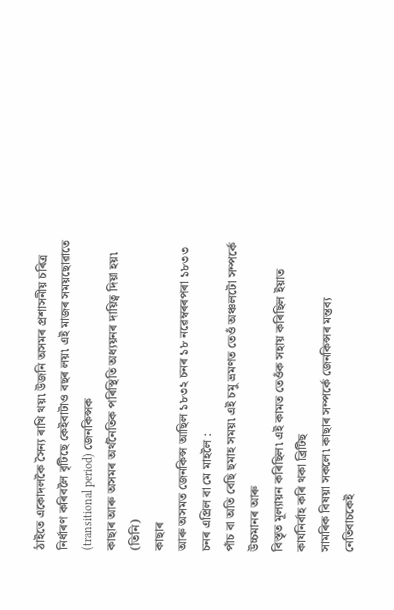ঠাইতে একোদলকৈ সৈন্য ৰাখি থয়৷ উজনি অসমৰ প্ৰশাসনীয় চৰিত্ৰ
নিৰ্ধাৰণ কৰিবলৈ বৃটিছে কেইবাটাও বছৰ লয়৷ এই মাজৰ সময়ছোৱাতে (transitional period) জেনকিন্সক
কাছাৰ আৰু অসমৰ অৰ্থনৈতিক পৰিস্থিতি অধ্যয়নৰ দায়িত্ব দিয়া হয়৷
(তিনি)
কাছাৰ
আৰু অসমত জেনকিন্স আছিল ১৮৩২ চনৰ ১৮ নৱেম্বৰৰপৰা ১৮৩৩ চনৰ এপ্ৰিল বা মে মাহলৈ :
পাঁচ বা অতি বেছি ছমাহ সময়৷ এই চমু ভ্ৰমণত তেওঁ অঞ্চলটো সম্পৰ্কে উচ্চমানৰ আৰু
বিস্তৃত মূল্যায়ন কৰিছিল৷ এই কামত তেওঁক সহায় কৰিছিল ইয়াত কাৰ্যনিৰ্বাহ কৰি থকা ব্ৰিটিছ
সামৰিক বিষয়া সকলে৷ কাছাৰ সম্পৰ্কে জেনকিন্সৰ মন্তব্য নেতিবাচকেই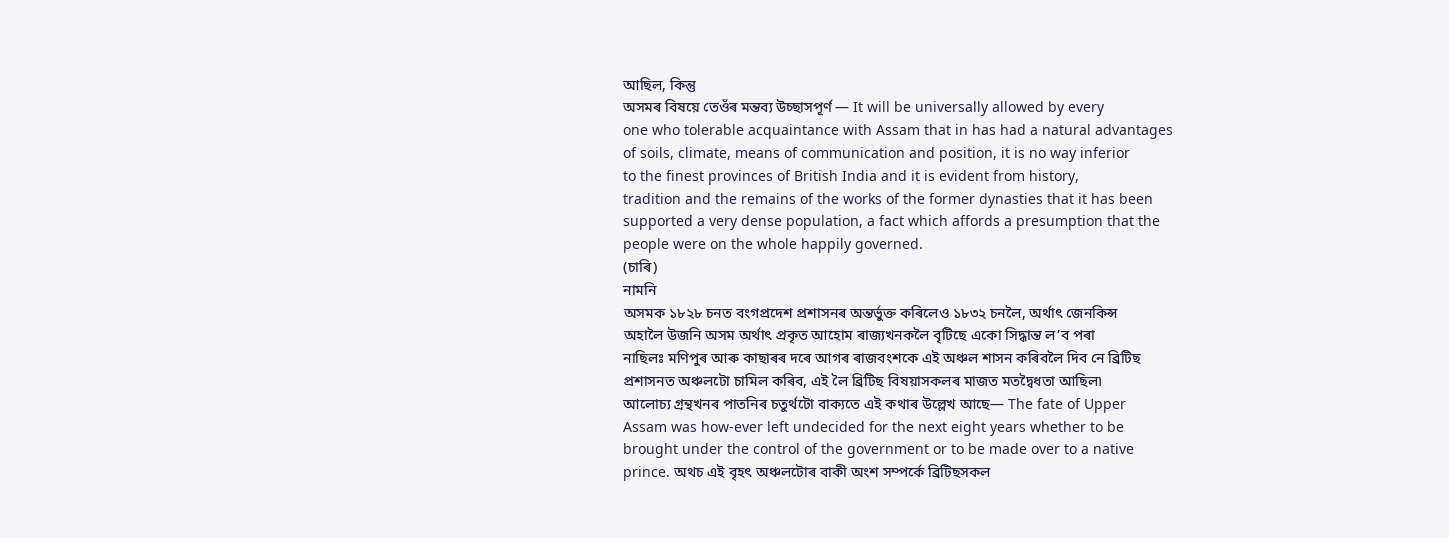আছিল, কিন্তু
অসমৰ বিষয়ে তেওঁৰ মন্তব্য উচ্ছাসপূৰ্ণ — It will be universally allowed by every
one who tolerable acquaintance with Assam that in has had a natural advantages
of soils, climate, means of communication and position, it is no way inferior
to the finest provinces of British India and it is evident from history,
tradition and the remains of the works of the former dynasties that it has been
supported a very dense population, a fact which affords a presumption that the
people were on the whole happily governed.
(চাৰি)
নামনি
অসমক ১৮২৮ চনত বংগপ্ৰদেশ প্ৰশাসনৰ অন্তৰ্ভুক্ত কৰিলেও ১৮৩২ চনলৈ, অৰ্থাৎ জেনকিন্স
অহালৈ উজনি অসম অৰ্থাৎ প্ৰকৃত আহোম ৰাজ্যখনকলৈ বৃটিছে একো সিদ্ধান্ত ল’ব পৰা
নাছিলঃ মণিপুৰ আৰু কাছাৰৰ দৰে আগৰ ৰাজবংশকে এই অঞ্চল শাসন কৰিবলৈ দিব নে ব্ৰিটিছ
প্ৰশাসনত অঞ্চলটো চামিল কৰিব, এই লৈ ব্ৰিটিছ বিষয়াসকলৰ মাজত মতদ্বৈধতা আছিল৷
আলোচ্য গ্ৰন্থখনৰ পাতনিৰ চতুৰ্থটো বাক্যতে এই কথাৰ উল্লেখ আছে— The fate of Upper
Assam was how-ever left undecided for the next eight years whether to be
brought under the control of the government or to be made over to a native
prince. অথচ এই বৃহৎ অঞ্চলটোৰ বাকী অংশ সম্পৰ্কে ব্ৰিটিছসকল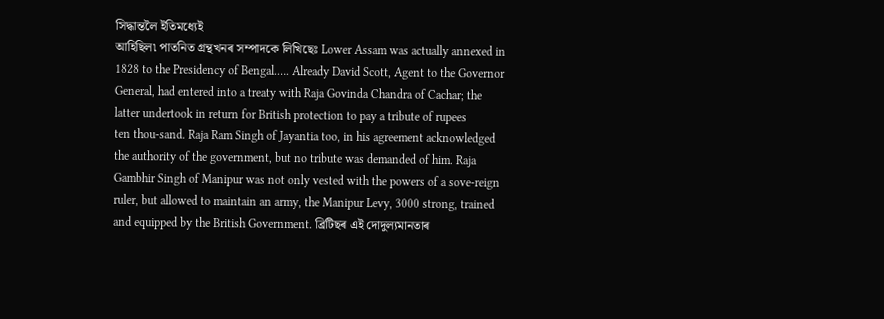সিদ্ধান্তলৈ ইতিমধ্যেই
আহিছিল৷ পাতনিত গ্ৰন্থখনৰ সম্পাদকে লিখিছেঃ Lower Assam was actually annexed in
1828 to the Presidency of Bengal.…. Already David Scott, Agent to the Governor
General, had entered into a treaty with Raja Govinda Chandra of Cachar; the
latter undertook in return for British protection to pay a tribute of rupees
ten thou-sand. Raja Ram Singh of Jayantia too, in his agreement acknowledged
the authority of the government, but no tribute was demanded of him. Raja
Gambhir Singh of Manipur was not only vested with the powers of a sove-reign
ruler, but allowed to maintain an army, the Manipur Levy, 3000 strong, trained
and equipped by the British Government. ব্ৰিটিছৰ এই দোদুল্যমানতাৰ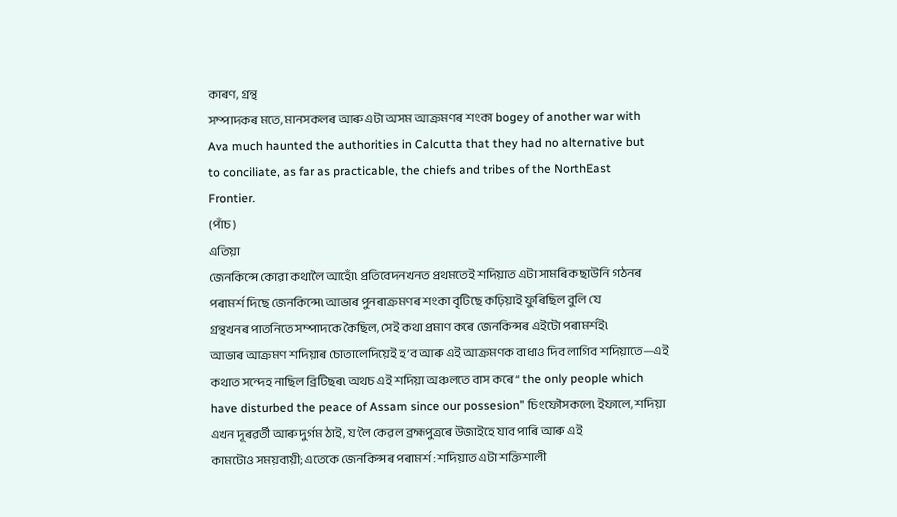কাৰণ, গ্ৰন্থ
সম্পাদকৰ মতে, মানসকলৰ আৰু এটা অসম আক্ৰমণৰ শংকা bogey of another war with
Ava much haunted the authorities in Calcutta that they had no alternative but
to conciliate, as far as practicable, the chiefs and tribes of the NorthEast
Frontier.
(পাঁচ)
এতিয়া
জেনকিন্সে কোৱা কথালৈ আহোঁ৷ প্ৰতিবেদনখনত প্ৰথমতেই শদিয়াত এটা সামৰিক ছাউনি গঠনৰ
পৰামৰ্শ দিছে জেনকিন্সে৷ আভাৰ পুনৰাক্ৰমণৰ শংকা বৃটিছে কঢ়িয়াই ফুৰিছিল বুলি যে
গ্ৰন্থখনৰ পাতনিতে সম্পাদকে কৈছিল, সেই কথা প্ৰমাণ কৰে জেনকিন্সৰ এইটো পৰামৰ্শই৷
আভাৰ আক্ৰমণ শদিয়াৰ চোতালেদিয়েই হ’ব আৰু এই আক্ৰমণক বাধাও দিব লাগিব শদিয়াতে—এই
কথাত সন্দেহ নাছিল ব্ৰিটিছৰ৷ অথচ এই শদিয়া অঞ্চলতে বাস কৰে “ the only people which
have disturbed the peace of Assam since our possesion” চিংফৌসকলে৷ ইফালে, শদিয়া
এখন দূৰৱৰ্তী আৰু দুৰ্গম ঠাই, য’লৈ কেৱল ব্ৰহ্মপুত্ৰৰে উজাইহে যাব পাৰি আৰু এই
কামটোও সময়ব্যয়ী; এতেকে জেনকিন্সৰ পৰামৰ্শ : শদিয়াত এটা শক্তিশালী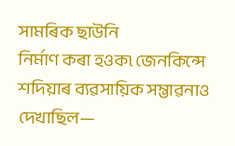সামৰিক ছাউনি
নিৰ্মাণ কৰা হওক৷ জেনকিন্সে শদিয়াৰ ব্যৱসায়িক সম্ভাৱনাও দেখাছিল—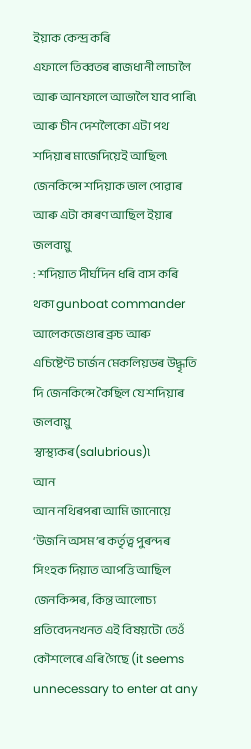ইয়াক কেন্দ্ৰ কৰি
এফালে তিব্বতৰ ৰাজধানী লাচালৈ আৰু আনফালে আভালৈ যাব পাৰি৷ আৰু চীন দেশলৈকো এটা পথ
শদিয়াৰ মাজেদিয়েই আছিল৷ জেনকিন্সে শদিয়াক ভাল পোৱাৰ আৰু এটা কাৰণ আছিল ইয়াৰ জলবায়ু
: শদিয়াত দীৰ্ঘদিন ধৰি বাস কৰি থকা gunboat commander আলেকজেণ্ডাৰ ব্ৰুচ আৰু
এচিষ্টেণ্ট চাৰ্জন মেকলিয়ডৰ উদ্ধৃতি দি জেনকিন্সে কৈছিল যে শদিয়াৰ জলবায়ু
স্বাস্থ্যকৰ(salubrious)৷
আন
আন নথিৰপৰা আমি জানোয়ে ‘উজনি অসম’ৰ কৰ্তৃত্ব পুৰন্দৰ সিংহক দিয়াত আপত্তি আছিল
জেনকিন্সৰ, কিন্ত আলোচ্য প্ৰতিবেদনখনত এই বিষয়টো তেওঁ কৌশলেৰে এৰি গৈছে (it seems
unnecessary to enter at any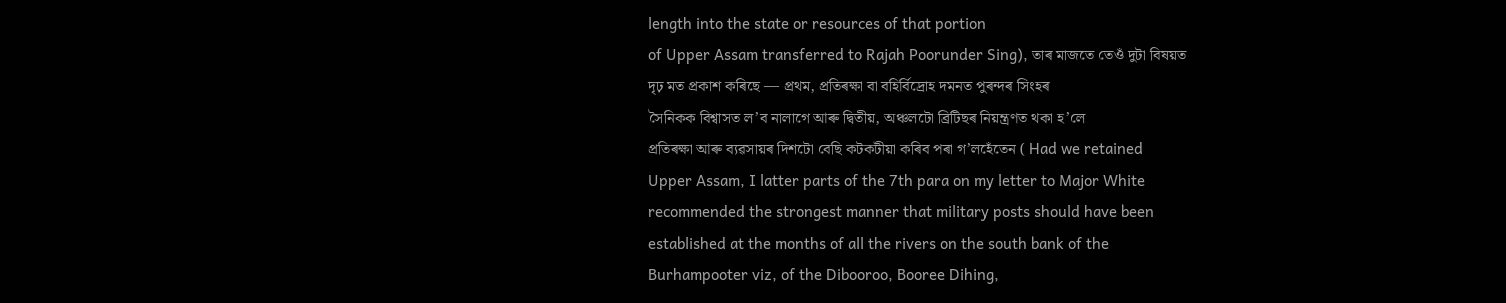length into the state or resources of that portion
of Upper Assam transferred to Rajah Poorunder Sing), তাৰ মাজতে তেওঁ দুটা বিষয়ত
দৃঢ় মত প্ৰকাশ কৰিছে — প্ৰথম, প্ৰতিৰক্ষা বা বহিৰ্বিদ্ৰোহ দমনত পুৰন্দৰ সিংহৰ
সৈনিকক বিশ্বাসত ল’ব নালাগে আৰু দ্বিতীয়, অঞ্চলটো ব্ৰিটিছৰ নিয়ন্ত্ৰণত থকা হ’লে
প্ৰতিৰক্ষা আৰু ব্যৱসায়ৰ দিশটো বেছি কটকটীয়া কৰিব পৰা গ’লহেঁতেন ( Had we retained
Upper Assam, I latter parts of the 7th para on my letter to Major White
recommended the strongest manner that military posts should have been
established at the months of all the rivers on the south bank of the
Burhampooter viz, of the Dibooroo, Booree Dihing,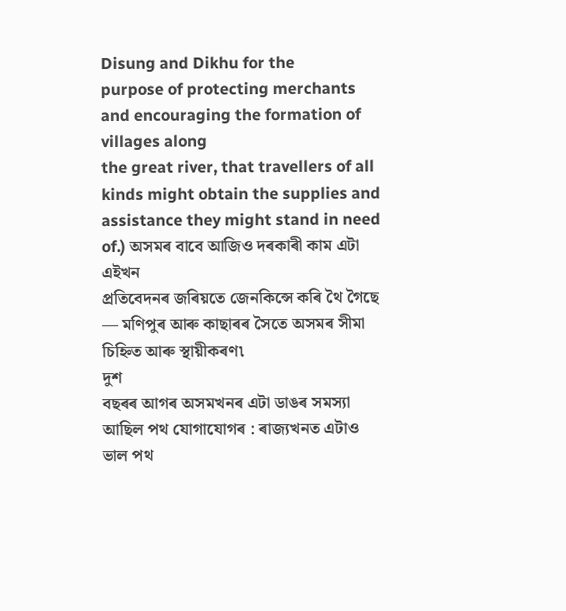Disung and Dikhu for the
purpose of protecting merchants and encouraging the formation of villages along
the great river, that travellers of all kinds might obtain the supplies and
assistance they might stand in need of.) অসমৰ বাবে আজিও দৰকাৰী কাম এটা এইখন
প্ৰতিবেদনৰ জৰিয়তে জেনকিন্সে কৰি থৈ গৈছে — মণিপুৰ আৰু কাছাৰৰ সৈতে অসমৰ সীমা
চিহ্নিত আৰু স্থায়ীকৰণ৷
দুশ
বছৰৰ আগৰ অসমখনৰ এটা ডাঙৰ সমস্যা আছিল পথ যোগাযোগৰ : ৰাজ্যখনত এটাও ভাল পথ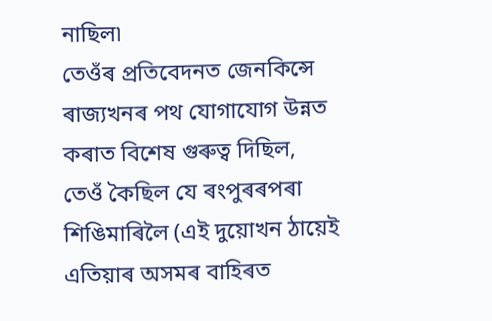নাছিল৷
তেওঁৰ প্ৰতিবেদনত জেনকিন্সে ৰাজ্যখনৰ পথ যোগাযোগ উন্নত কৰাত বিশেষ গুৰুত্ব দিছিল,
তেওঁ কৈছিল যে ৰংপুৰৰপৰা শিঙিমাৰিলৈ (এই দুয়োখন ঠায়েই এতিয়াৰ অসমৰ বাহিৰত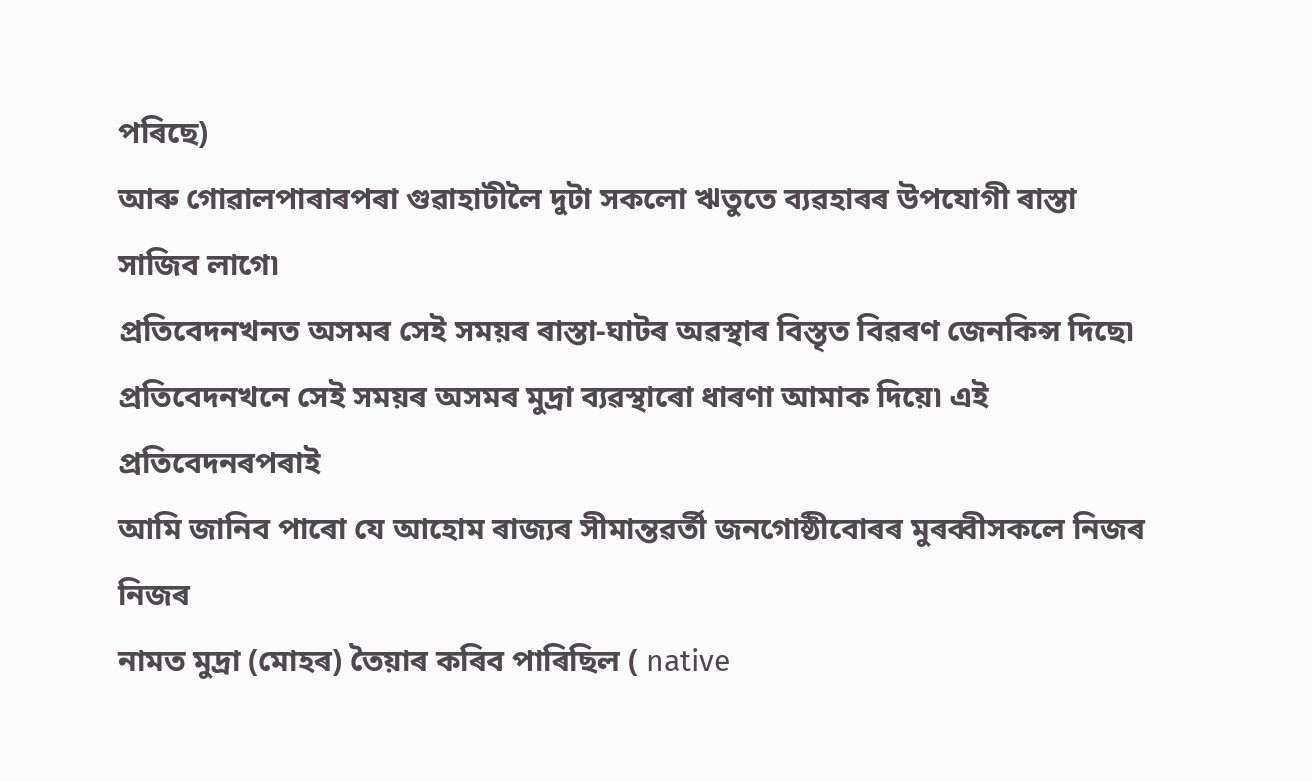পৰিছে)
আৰু গোৱালপাৰাৰপৰা গুৱাহাটীলৈ দুটা সকলো ঋতুতে ব্যৱহাৰৰ উপযোগী ৰাস্তা সাজিব লাগে৷
প্ৰতিবেদনখনত অসমৰ সেই সময়ৰ ৰাস্তা-ঘাটৰ অৱস্থাৰ বিস্তৃত বিৱৰণ জেনকিন্স দিছে৷
প্ৰতিবেদনখনে সেই সময়ৰ অসমৰ মুদ্ৰা ব্যৱস্থাৰো ধাৰণা আমাক দিয়ে৷ এই প্ৰতিবেদনৰপৰাই
আমি জানিব পাৰো যে আহোম ৰাজ্যৰ সীমান্তৱৰ্তী জনগোষ্ঠীবোৰৰ মুৰব্বীসকলে নিজৰ নিজৰ
নামত মুদ্ৰা (মোহৰ) তৈয়াৰ কৰিব পাৰিছিল ( native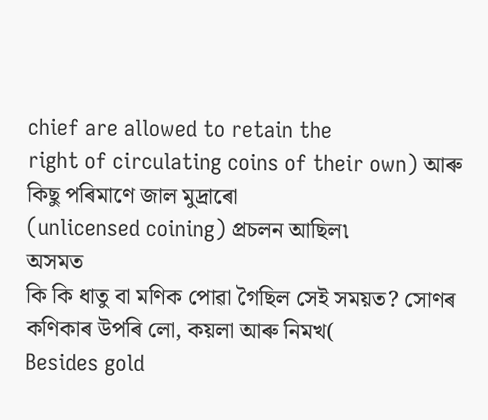chief are allowed to retain the
right of circulating coins of their own) আৰু কিছু পৰিমাণে জাল মুদ্ৰাৰো
(unlicensed coining) প্ৰচলন আছিল৷
অসমত
কি কি ধাতু বা মণিক পোৱা গৈছিল সেই সময়ত? সোণৰ কণিকাৰ উপৰি লো, কয়লা আৰু নিমখ(
Besides gold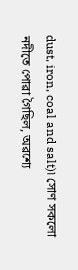dust, iron, coal and salt)৷ সোণ সকলো নদীতে পোৱা গৈছিল, অৱশ্যে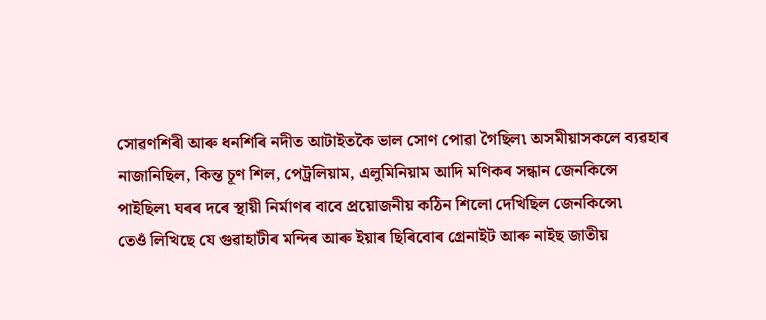সোৱণশিৰী আৰু ধনশিৰি নদীত আটাইতকৈ ভাল সোণ পোৱা গৈছিল৷ অসমীয়াসকলে ব্যৱহাৰ
নাজানিছিল, কিন্ত চূণ শিল, পেট্ৰলিয়াম, এলুমিনিয়াম আদি মণিকৰ সন্ধান জেনকিন্সে
পাইছিল৷ ঘৰৰ দৰে স্থায়ী নিৰ্মাণৰ বাবে প্ৰয়োজনীয় কঠিন শিলো দেখিছিল জেনকিন্সে৷
তেওঁ লিখিছে যে গুৱাহাটীৰ মন্দিৰ আৰু ইয়াৰ ছিৰিবোৰ গ্ৰেনাইট আৰু নাইছ জাতীয়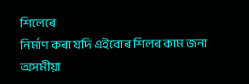শিলেৰে
নিৰ্মাণ কৰা যদি এইবোৰ শিলৰ কাম জনা অসমীয়া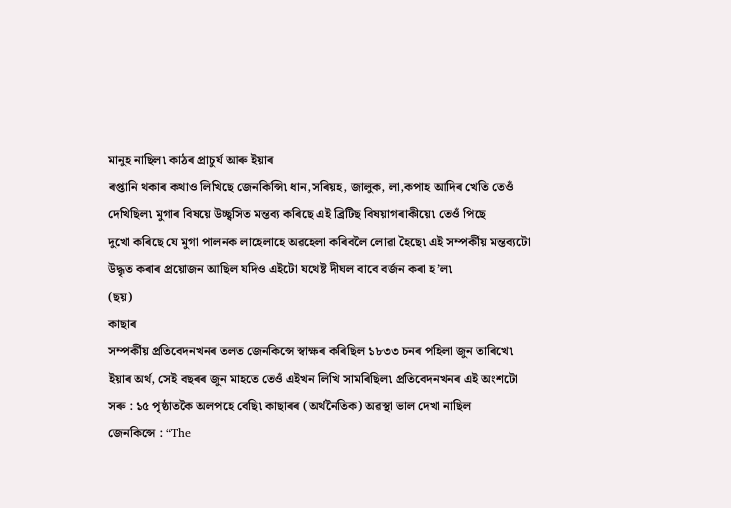মানুহ নাছিল৷ কাঠৰ প্ৰাচুৰ্য আৰু ইয়াৰ
ৰপ্তানি থকাৰ কথাও লিখিছে জেনকিন্সি৷ ধান,সৰিয়হ, জালুক, লা,কপাহ আদিৰ খেতি তেওঁ
দেখিছিল৷ মুগাৰ বিষয়ে উচ্ছ্বসিত মন্তব্য কৰিছে এই ব্ৰিটিছ বিষয়াগৰাকীয়ে৷ তেওঁ পিছে
দুখো কৰিছে যে মুগা পালনক লাহেলাহে অৱহেলা কৰিবলৈ লোৱা হৈছে৷ এই সম্পৰ্কীয় মন্তব্যটো
উদ্ধৃত কৰাৰ প্ৰয়োজন আছিল যদিও এইটো যথেষ্ট দীঘল বাবে বৰ্জন কৰা হ’ল৷
(ছয়)
কাছাৰ
সম্পৰ্কীয় প্ৰতিবেদনখনৰ তলত জেনকিন্সে স্বাক্ষৰ কৰিছিল ১৮৩৩ চনৰ পহিলা জুন তাৰিখে৷
ইয়াৰ অৰ্থ, সেই বছৰৰ জুন মাহতে তেওঁ এইখন লিখি সামৰিছিল৷ প্ৰতিবেদনখনৰ এই অংশটো
সৰু : ১৫ পৃষ্ঠাতকৈ অলপহে বেছি৷ কাছাৰৰ (অৰ্থনৈতিক) অৱস্থা ভাল দেখা নাছিল
জেনকিন্সে : “The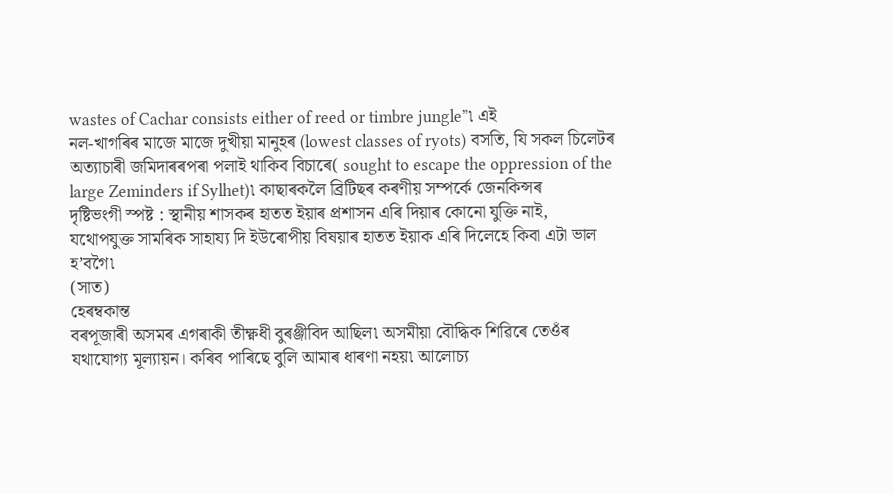wastes of Cachar consists either of reed or timbre jungle”৷ এই
নল-খাগৰিৰ মাজে মাজে দুখীয়া মানুহৰ (lowest classes of ryots) বসতি, যি সকল চিলেটৰ
অত্যাচাৰী জমিদাৰৰপৰা পলাই থাকিব বিচাৰে( sought to escape the oppression of the
large Zeminders if Sylhet)৷ কাছাৰকলৈ ব্ৰিটিছৰ কৰণীয় সম্পৰ্কে জেনকিন্সৰ
দৃষ্টিভংগী স্পষ্ট : স্থানীয় শাসকৰ হাতত ইয়াৰ প্ৰশাসন এৰি দিয়াৰ কোনো যুক্তি নাই,
যথোপযুক্ত সামৰিক সাহায্য দি ইউৰোপীয় বিষয়াৰ হাতত ইয়াক এৰি দিলেহে কিবা এটা ভাল
হ’বগৈ৷
(সাত)
হেৰম্বকান্ত
বৰপূজাৰী অসমৰ এগৰাকী তীক্ষ্ণধী বুৰঞ্জীবিদ আছিল৷ অসমীয়া বৌদ্ধিক শিৱিৰে তেওঁৰ
যথাযোগ্য মূল্যায়ন। কৰিব পাৰিছে বুলি আমাৰ ধাৰণা নহয়৷ আলোচ্য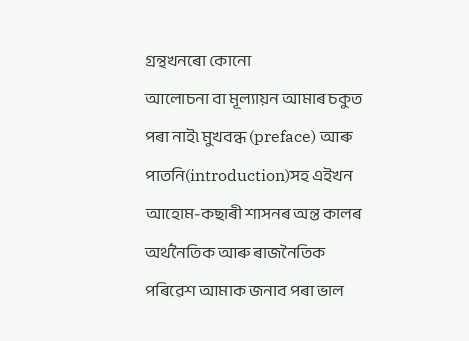গ্ৰন্থখনৰো কোনো
আলোচনা বা মূল্যায়ন আমাৰ চকুত পৰা নাই৷ মুখবন্ধ (preface) আৰু
পাতনি(introduction)সহ এইখন আহোম-কছাৰী শাসনৰ অন্ত কালৰ অৰ্থনৈতিক আৰু ৰাজনৈতিক
পৰিৱেশ আমাক জনাব পৰা ভাল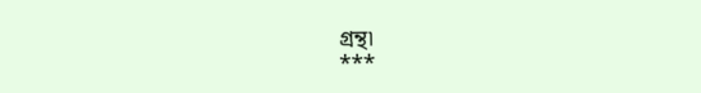গ্ৰন্থ৷
***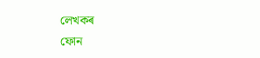লেখকৰ
ফোন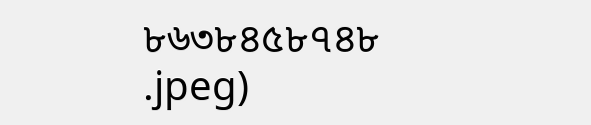৮৬৩৮৪৫৮৭৪৮
.jpeg)